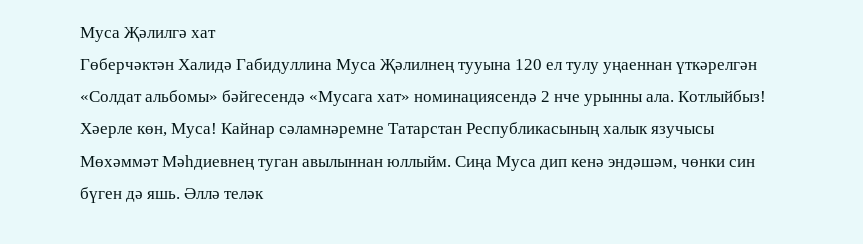Муса Җәлилгә хат
Гөберчәктән Халидә Габидуллина Муса Җәлилнең тууына 120 ел тулу уңаеннан үткәрелгән «Солдат альбомы» бәйгесендә «Мусага хат» номинациясендә 2 нче урынны ала. Котлыйбыз!
Хәерле көн, Муса! Кайнар сәламнәремне Татарстан Республикасының халык язучысы Мөхәммәт Мәһдиевнең туган авылыннан юллыйм. Сиңа Муса дип кенә эндәшәм, чөнки син бүген дә яшь. Әллә теләк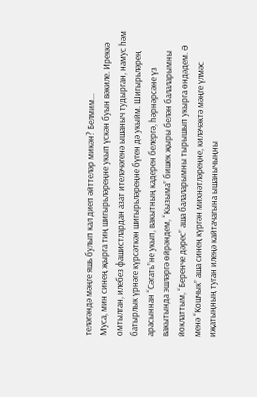теләгәндә мәңге яшь булып кал диеп әйттеләр микән? Белмим...
Муса, мин синең җырга тиң шигырьләреңне укып үскән буын вәкиле. Иреккә омтылган, илебез фашистлардан азат ителәчәгенә ышаныч тудырган, намус һәм батырлык үрнәге күрсәткән шигырьләреңне бүген дә укыйм. Шигырьләрең арасыннан “Сәгать”не укып, вакытның кадерен белергә, һәрнәрсәне үз вакытында эшләргә өйрәндем, “Кызыма” бишек җыры белән балаларымны йоклаттым, “Беренче дәрес” аша балаларымны тырышып укырга өндәдем. Ә менә “Кошчык” аша синең күргән михнәтләреңне, киләчәктә мәңге үлмәс иҗатыңның туган илеңә кайтачагына ышанычыңны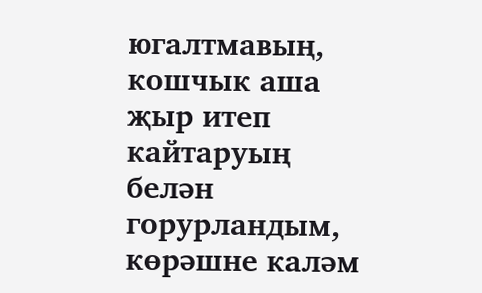югалтмавың, кошчык аша җыр итеп кайтаруың белән горурландым, көрәшне каләм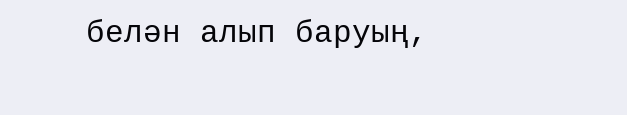белән алып баруың,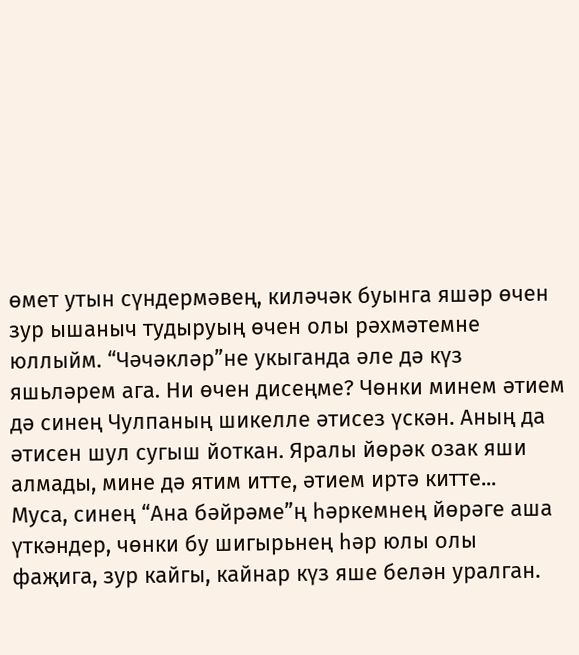өмет утын сүндермәвең, киләчәк буынга яшәр өчен зур ышаныч тудыруың өчен олы рәхмәтемне юллыйм. “Чәчәкләр”не укыганда әле дә күз яшьләрем ага. Ни өчен дисеңме? Чөнки минем әтием дә синең Чулпаның шикелле әтисез үскән. Аның да әтисен шул сугыш йоткан. Яралы йөрәк озак яши алмады, мине дә ятим итте, әтием иртә китте...
Муса, синең “Ана бәйрәме”ң һәркемнең йөрәге аша үткәндер, чөнки бу шигырьнең һәр юлы олы фаҗига, зур кайгы, кайнар күз яше белән уралган.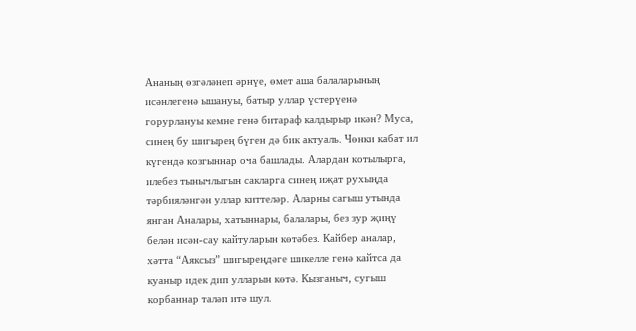Ананың өзгәләнеп әрнүе, өмет аша балаларының исәнлегенә ышануы, батыр уллар үстерүенә горурлануы кемне генә битараф калдырыр икән? Муса, синең бу шигырең бүген дә бик актуаль. Чөнки кабат ил күгендә козгыннар оча башлады. Алардан котылырга, илебез тынычлыгын сакларга синең иҗат рухыңда тәрбияләнгән уллар киттеләр. Аларны сагыш утында янган Аналары, хатыннары, балалары, без зур җиңү белән исән-сау кайтуларын көтәбез. Кайбер аналар, хәтта “Аяксыз” шигыреңдәге шикелле генә кайтса да куаныр идек дип улларын көтә. Кызганыч, сугыш корбаннар таләп итә шул.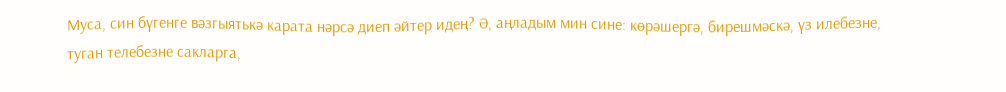Муса, син бүгенге вәзгыятькә карата нәрсә диеп әйтер идең? Ә, аңладым мин сине: көрәшергә, бирешмәскә, үз илебезне, туган телебезне сакларга,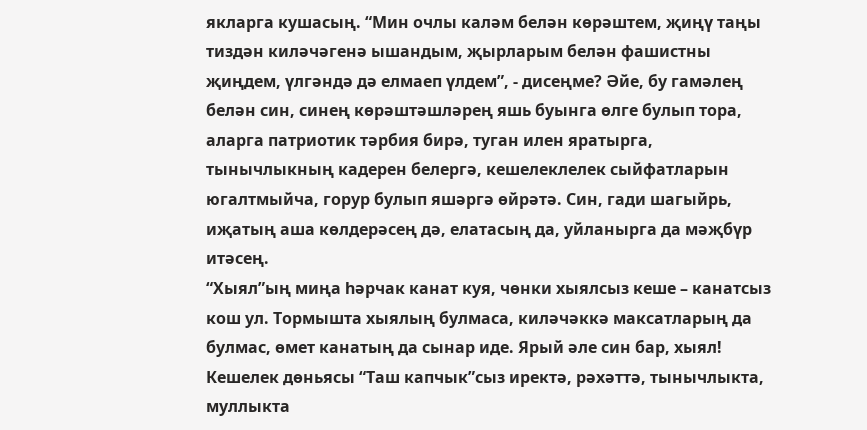якларга кушасың. “Мин очлы каләм белән көрәштем, җиңү таңы тиздән киләчәгенә ышандым, җырларым белән фашистны җиңдем, үлгәндә дә елмаеп үлдем”, - дисеңме? Әйе, бу гамәлең белән син, синең көрәштәшләрең яшь буынга өлге булып тора, аларга патриотик тәрбия бирә, туган илен яратырга, тынычлыкның кадерен белергә, кешелеклелек сыйфатларын югалтмыйча, горур булып яшәргә өйрәтә. Син, гади шагыйрь, иҗатың аша көлдерәсең дә, елатасың да, уйланырга да мәҗбүр итәсең.
“Хыял”ың миңа һәрчак канат куя, чөнки хыялсыз кеше – канатсыз кош ул. Тормышта хыялың булмаса, киләчәккә максатларың да булмас, өмет канатың да сынар иде. Ярый әле син бар, хыял! Кешелек дөньясы “Таш капчык”сыз иректә, рәхәттә, тынычлыкта, муллыкта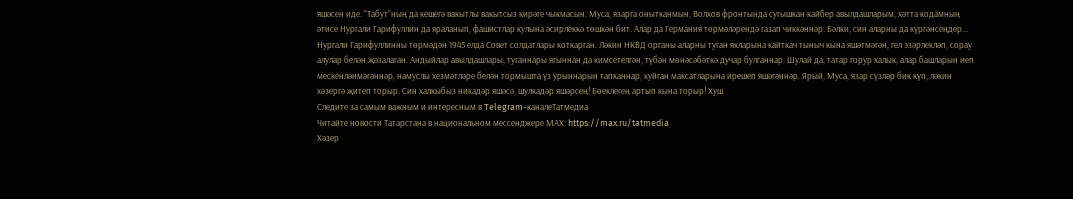яшәсен иде. “Табут”ның да кешегә вакытлы вакытсыз кирәге чыкмасын. Муса, язарга онытканмын, Волхов фронтында сугышкан кайбер авылдашларым, хәтта кодамның әтисе Нургали Гарифуллин да яраланып, фашистлар кулына әсирлеккә төшкән бит. Алар да Германия төрмәләрендә газап чиккәннәр. Бәлки, син аларны да күргәнсеңдер... Нургали Гарифуллинны төрмәдән 1945 елда Совет солдатлары коткарган. Ләкин НКВД органы аларны туган якларына кайткач тыныч кына яшәтмәгән, гел эзәрлекләп, сорау алулар белән җәзалаган. Андыйлар авылдашлары, туганнары ягыннан да кимсетелгән, түбән мөнәсәбәткә дучар булганнар. Шулай да, татар горур халык, алар башларын иеп мескенләнмәгәннәр, намуслы хезмәтләре белән тормышта үз урыннарын тапканнар, куйган максатларына ирешеп яшәгәннәр. Ярый, Муса, язар сүзләр бик күп, ләкин хәзергә җитеп торыр. Син халкыбыз никадәр яшәсә, шулкадәр яшәрсең! Бөеклегең артып кына торыр! Хуш
Следите за самым важным и интересным в Telegram-каналеТатмедиа
Читайте новости Татарстана в национальном мессенджере MАХ: https://max.ru/tatmedia
Хәзер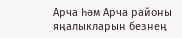Арча һәм Арча районы яңалыкларын безнең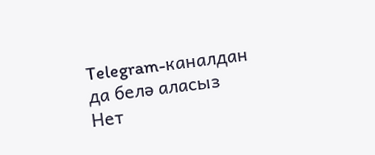Telegram-каналдан да белә аласыз
Нет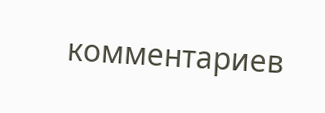комментариев